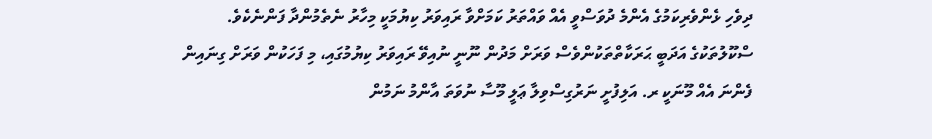ދިވެހި ޅެންވެރިކަމުގެ އެންމެ ދުވަސްވީ އެއް ވައްތަރު ކަމަށްވާ ރައިވަރު ކިޔުމަކީ މިހާރު ނެތެމުންދާ ފަންނެކެވެ. ސްކޫލުތަކުގެ އަދަބީ ޙަރަކާތްތަކުންވެސް ވަރަށް މަދުން ނޫނީ ނުއިވޭ ރައިވަރު ކިޔުމުގައި، މި ފަހަކުން ވަރަށް ގިނައިން ފެންނަ އެއް މޫނަކީ ރ. އަލިފުށީ ނަރުގިސްވިލާ ޢަލީ މޫސާ ނުވަތަ އާންމު ނަމުން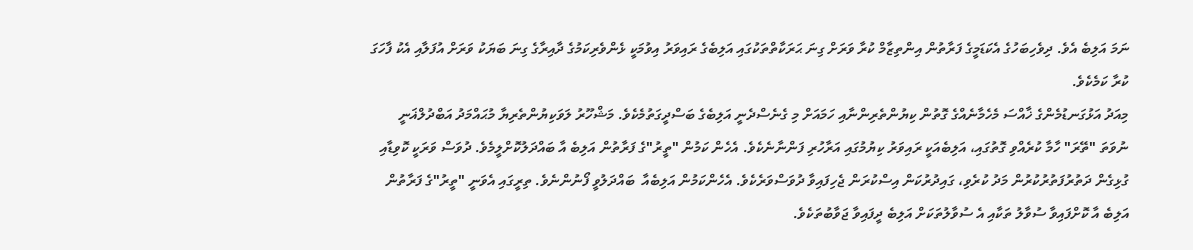ނަމަ އަލިބެ އެވެ. ދިވެހިބަހުގެ އެކަޑަމީގެ ފަރާތުން އިންތިޒާމް ކުރާ ވަރަށް ގިނަ ޙަރަކާތްތަކުގައި އަލިބެގެ ރައިވަރު އިވުމަކީ ޅެންވެރިކަމުގެ ދާއިރާގެ ގިނަ ބަޔަކު ވަރަށް އުފަލާއި އެކު ފާހަގަ ކުރާ ކަމެކެވެ.
މިއަދު އަޅުގަނޑުމެންގެ ޚާއްސަ މެހެމާނެއްގެ ގޮތުން ކިޔުންތެރިންނާއި ހަމައަށް މި ގެނެސްދެނީ އަލިބެގެ ބަސްދީގަތުމެކެވެ. މަޝްހޫރު ލަވަކިޔުންތެރިޔާ މުޙައްމަދު އަބްދުލްޣަނީ ނުވަތަ "ތޭރަ" ހާމާ ކުރެއްވި ގޮތުގައި، އަލިބެއަކީ ރައިވަރު ކިޔުމުގައި އަރާހުރި ފަންނާނެކެވެ. އެހެން ކަމުން "ތީރު"ގެ ފަރާތުން އަލިބެ އާ ބައްދަލުކޮށްލީމެވެ. ދުވަސް ވަރަކީ ކޮވިޑާއި ގުޅިގެން ދަތުރުފަތުރުކުރުން މަދު ކުރެވި، ގައިދުރުކަން އިސްކުރަން ޖެހިފައިވާ ދުވަސްވަރެކެވެ. އެހެންކަމުން އަލިބެއާ  ބައްދަލުވީ ފޯނުންނެވެ. ތިރީގައި އެވަނީ "ތީރު"ގެ ފަރާތުން އަލިބެ އާ ކޮށްފައިވާ ސުވާލު ތަކާއި އެ ސުވާލުތަކަށް އަލިބެ ދީފައިވާ ޖަވާބުތަކެވެ.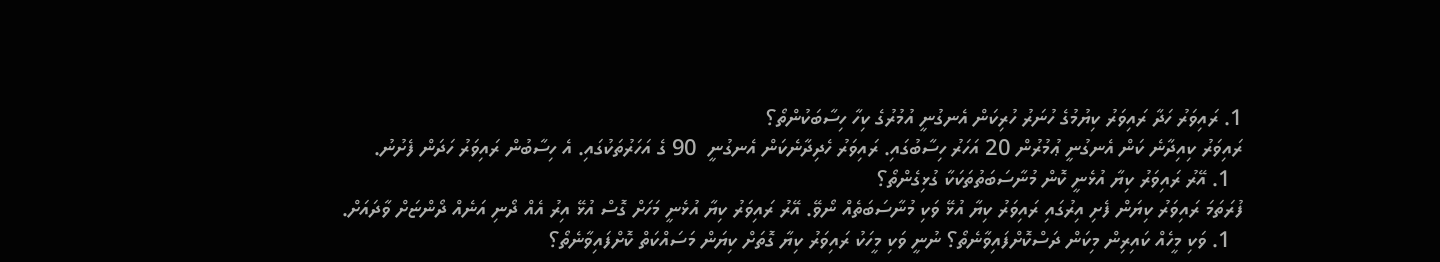1. ރައިވަރު ހަދާ ރައިވަރު ކިޔުމުގެ ހުނަރު ހުރިކަން އެނގުނީ އުމުރުގެ ކިހާ ހިސާބަކުންތޯ؟
ރައިވަރު ކިއިދާނެ ކަން އެނގުނީ ޢުމުރުން 20 އަހަރު ހިސާބުގައި. ރައިވަރު ހެދިދާނެކަން އެނގުނީ  90 ގެ އަހަރުތަކުގައި. އެ ހިސާބުން ރައިވަރު ހަދަން ފެށުނު.
  1. އޭރު ރައިވަރު ކިޔާ އުޅެނީ ކޮން މުނާސަބަތުތަކަކާ ގުޅިގެންތޯ؟
ފުރަތަމަ ރައިވަރު ކިޔަން ފެށި އިރުގައި ރައިވަރު ކިޔާ އުޅޭ ވަކި މުނާސަބަތެއް ނޯވޭ. އޭރު ރައިވަރު ކިޔާ އުޅެނީ މަހަށް ގޮސް އުޅޭ އިރު އެއް ދޯނި އަނެއް ދޯންޏަށް ވާދައަށް.
  1. ވަކި މީހެއް ކައިރިން މިކަން ދަސްކޮށްފައިވާނެތޯ؟ ނުނީ ވަކި މީހަކު ރައިވަރު ކިޔާ ގޮތަށް ކިޔަން މަސައްކަތް ކޮށްފައިވާނެތޯ؟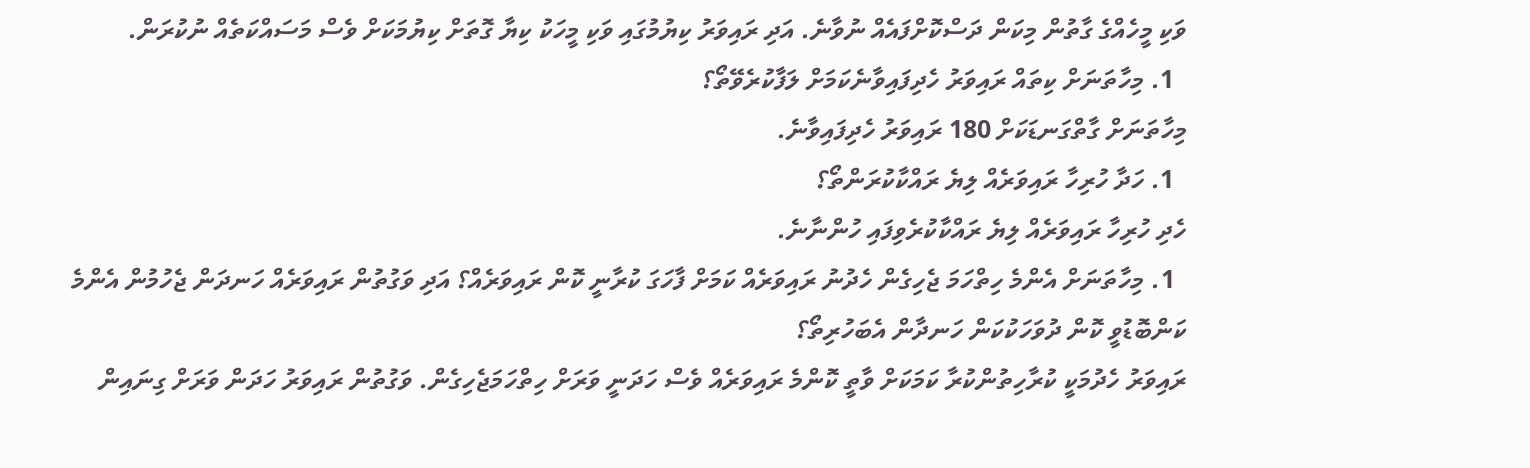ވަކި މީހެއްގެ ގާތުން މިކަން ދަސްކޮށްފައެއް ނުވާނެ. އަދި ރައިވަރު ކިޔުމުގައި ވަކި މީހަކު ކިޔާ ގޮތަށް ކިޔުމަކަށް ވެސް މަސައްކަތެއް ނުކުރަން.
  1. މިހާތަނަށް ކިތައް ރައިވަރު ހެދިފައިވާނެކަމަށް ލަފާކުރެވޭތޯ؟
މިހާތަނަށް ގާތްގަނޑަކަށް 180 ރައިވަރު ހެދިފައިވާނެ.
  1. ހަދާ ހުރިހާ ރައިވަރެއް ލިޔެ ރައްކާކުރަންތޯ؟
ހެދި ހުރިހާ ރައިވަރެއް ލިޔެ ރައްކާކުރެވިފައި ހުންނާނެ.
  1. މިހާތަނަށް އެންމެ ހިތްހަމަ ޖެހިގެން ހެދުނު ރައިވަރެއް ކަމަށް ފާހަގަ ކުރާނީ ކޮން ރައިވަރެއް؟ އަދި ވަގުތުން ރައިވަރެއް ހަނދަން ޖެހުމުން އެންމެ ކަންބޮޑުވީ ކޮން ދުވަހަކުކަން ހަނދާން އެބަހުރިތޯ؟
ރައިވަރު ހެދުމަކީ ކުރާހިތުންކުރާ ކަމަކަށް ވާތީ ކޮންމެ ރައިވަރެއް ވެސް ހަދަނީ ވަރަށް ހިތްހަމަޖެހިގެން. ވަގުތުން ރައިވަރު ހަދަން ވަރަށް ގިނައިން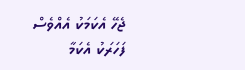ޖެހޭ އެކަމަކު އެއްވެސް ފަހަރަކު އެކަމާ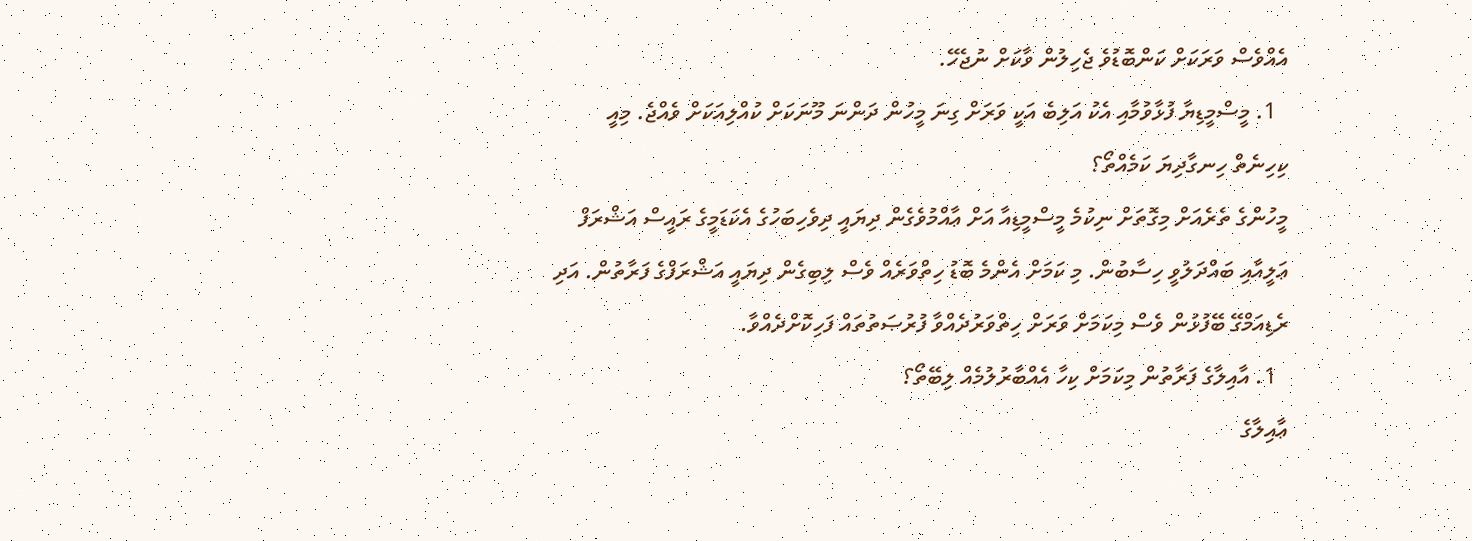އެއްވެސް ވަރަކަށް ކަންބޮޑުވެ ޖެހިލުން ވާކަށް ނުޖެހޭ.
  1. މީސްމީޑިޔާ ފުޅާވުމާއި އެކު އަލިބެ އަކީ ވަރަށް ގިނަ މީހުން ދަންނަ މޫނަކަށް ކުއްލިއަކަށް ވެއްޖެ. މިއީ ކިހިނެތް ހިނގާދިޔަ ކަމެއްތޯ؟
މީހުންގެ ތެރެއަށް މިގޮތަށް ނިކުމެ މީސްމީޑިއާ އަށް ޢާއްމުވެގެން ދިޔައީ ދިވެހިބަހުގެ އެކަޑަމީގެ ރައީސް އަޝްރަފް ޢަލީއާއި ބައްދަލުވީ ހިސާބުން. މި ކަމަށް އެންމެ ބޮޑު ހިތްވަރެއް ވެސް ލިބިގެން ދިޔައީ އަޝްރަފްގެ ފަރާތުން. އަދި ރެޑިއަމްގޭ ބޭފުޅުން ވެސް މިކަމަށް ވަރަށް ހިތްވަރުދެއްވާ ފުރުޞަތުތައް ފަހިކޮށްދެއްވާ.
  1. އާއިލާގެ ފަރާތުން މިކަމަށް ކިހާ އެއްބާރުލުމެއް ލިބޭތޯ؟
ޢާއިލާގެ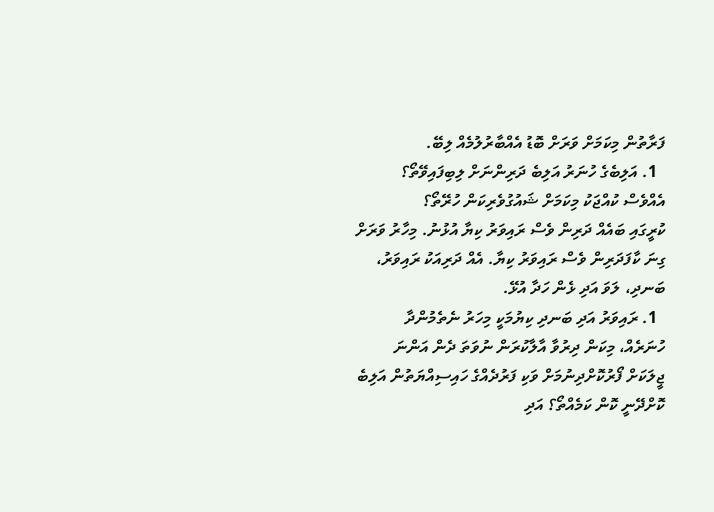ފަރާތުން މިކަމަށް ވަރަށް ބޮޑު އެއްބާރުލުމެއް ލިބޭ.
  1. އަލިބެގެ ހުނަރު އަލިބެ ދަރިންނަށް ލިބިފައިވޭތޯ؟ އެއްވެސް ކުއްޖަކު މިކަމަށް ޝައުގުވެރިކަން ހުރޭތޯ؟
ކުރީގައި ބައެއް ދަރިން ވެސް ރައިވަރު ކިޔާ އުޅުނު. މިހާރު ވަރަށް ގިނަ ކާފަދަރިން ވެސް ރައިވަރު ކިޔާ. އެއް ދަރިއަކު ރައިވަރު، ބަނދި، ލަވަ އަދި ޅެން ހަދާ އުޅޭ.
  1. ރައިވަރު އަދި ބަނދި ކިޔުމަކީ މިހަރު ނެތެމުންދާ ހުނަރެއް، މިކަން ދިރުވާ އާލާކުރަން ނުވަތަ ދެން އަންނަ ޖީލަކަށް ފޯރުކޮށްދިނުމަށް ވަކި ފަރުދެއްގެ ހައިސިއްޔަތުން އަލިބެ ކޮށްދޭނީ ކޮން ކަމެއްތޯ؟ އަދި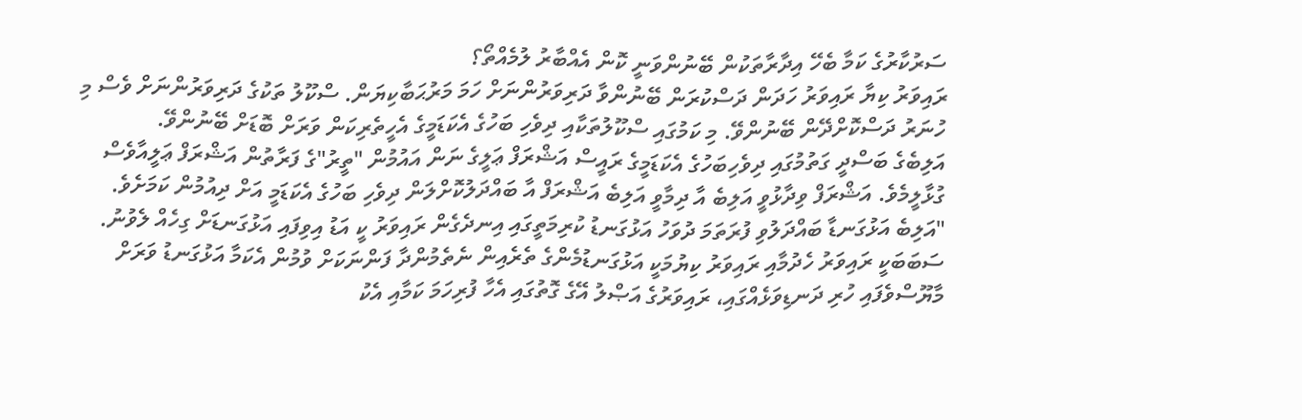ސަރުކާރުގެ ކަމާ ބެހޭ އިދާރާތަކުން ބޭނުންވަނީ ކޮން އެއްބާރު ލުމެއްތޯ؟
ރައިވަރު ކިޔާ ރައިވަރު ހަދަން ދަސްކުރަން ބޭނުންވާ ދަރިވަރުންނަށް ހަމަ މަރުޙަބާކިޔަން. ސްކޫލު ތަކުގެ ދަރިވަރުންނަށް ވެސް މި ހުނަރު ދަސްކޮށްދޭން ބޭނުންވޭ. މި ކަމުގައި ސްކޫލުތަކާއި ދިވެހި ބަހުގެ އެކަޑަމީގެ އެހީތެރިކަން ވަރަށް ބޮޑަށް ބޭނުންވޭ.
އަލިބެގެ ބަސްދީ ގަތުމުގައި ދިވެހިބަހުގެ އެކަޑަމީގެ ރައީސް އަޝްރަފް ޢަލީގެ ނަން އައުމުން "ތީރު"ގެ ފަރާތުން އަޝްރަފް ޢަލީއާވެސް ގުޅާލީމެވެ. އަޝްރަފް ވިދާޅުވީ އަލިބެ އާ ދިމާވީ އަލިބެ އަޝްރަފް އާ ބައްދަލުކޮށްލަން ދިވެހި ބަހުގެ އެކަޑަމީ އަށް ދިއުމުން ކަމަށެވެ. "އަލިބެ އަޅުގަނޑާ ބައްދަލުވި ފުރަތަމަ ދުވަހު އަޅުގަނޑު ކުރިމަތީގައި އިނދެގެން ރައިވަރު ކީ އަޑު އިވިފައި އަޅުގަނޑަށް ގިހެއް ލެވުނު. ސަބަބަކީ ރައިވަރު ހެދުމާއި ރައިވަރު ކިޔުމަކީ އަޅުގަނޑުމެންގެ ތެރެއިން ނެތެމުންދާ ފަންނަކަށް ވުމުން އެކަމާ އަޅުގަނޑު ވަރަށް މާޔޫސްވެފައި ހުރި ދަނޑިވަޅެއްގައި، ރައިވަރުގެ އަޞްލު އޭގެ ގޮތުގައި އެހާ ފުރިހަމަ ކަމާއި އެކު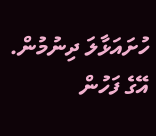ހުށައަޅާލަ ދިނުމުން. އޭގެ ފަހުން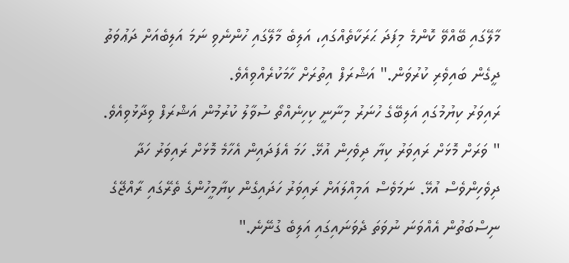މާލޭގައި ބޭއްވޭ ކޮންމެ މިފަދަ ޙަރަކާތެއްގައި، އަލިބެ މާލޭގައި ހުންނެވި ނަމަ އަލިބެއަށް ދަޢުވަތު ދީގެން ބައިވެރި ކުރުވަން." އަޝްރަފް އިތުރަށް ހާމަކުރެއްވިއެވެ.
ރައިވަރު ކިޔުމުގައި އަލިބޭގެ ހުނަރު މިނާނީ ކިހިނެއްތޯ ސުވާލު ކުރުމުން އަޝްރަފް ވިދާޅުވިއެވެ. " ވަރަށް މޮޅަށް ރައިވަރު ކިޔާ ދިވެހިން އުޅޭ. ހަމަ އެފަދައިން އެހާމެ މޮޅަށް ރައިވަރު ހަދާ ދިވެހިންވެސް އުޅޭ. ނަމަވެސް އަމިއްލައަށް ރައިވަރު ހަދައިގެން ކިޔާމީހުންގެ ތެރޭގައި ރާއްޖޭގެ ނިސްބަތުން އެއްވަނަ ނުވަތަ ދެވަނައިގައި އަލިބެ ގުނޭނެ."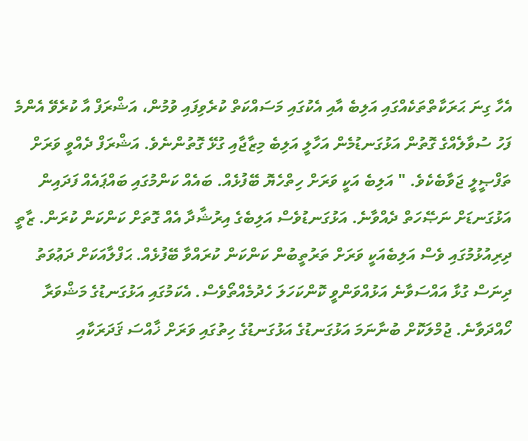އެހާ ގިނަ ޙަރަކާތްތަކެއްގައި އަލިބެ އާއި އެކުގައި މަސައްކަތް ކުރެވިފައި ވުމުން، އަޝްރަފް އާ ކުރެވޭ އެންމެ ފަހު ސުވާލެއްގެ ގޮތުން އަޅުގަނޑުމެން އަހާލީ އަލިބެ މިޒާޖާއި ގުޅޭ ގޮތުންނެވެ. އަޝްރަފް ދެއްވީ ވަރަށް ތަފްޞީލީ ޖަވާބެކެވެ. " އަލިބެ އަކީ ވަރަށް ހިތްހެޔޮ ބޭފުޅެއް. ބައެއް ކަންމުގައި ބައްޕައެއް ފަދައިން އަޅުގަނޑަށް ނަޞޭހަތް ދެއްވާނެ. އަޅުގަނޑުވެސް އަލިބެގެ އިރުޝާދާ އެއް ގޮތަށް ކަންކަން ކުރަން. ޒާތީ ދިރިއުޅުމުގައި ވެސް އަލިބެއަކީ ވަރަށް ތަރުތީބުން ކަންކަން ކުރައްވާ ބޭފުޅެއް. ޙަފްލާއަކަށް ދަޢުވަތު ދިނަސް ގުޅާ އައްސަވާނެ އަޅުއްވަންވީ ކޮންކަހަލަ ހެދުމެއްތޯވެސް. އެކަމުގައި އަޅުގަނޑުގެ މަޝްވަރާ ހޯއްދަވާނެ. ޖުމްލަކޮށް ބުނާނަމަ އަޅުގަނޑުގެ އަޅުގަނޑުގެ ހިތުގައި ވަރަށް ޚާއްސަ ޤަދަރަކާއި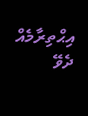އިޙްތިރާމެއް ދެވޭ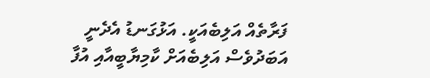ފަރާތެއް އަލިބެއަކީ. އަޅުގަނޑު އެދެނީ އަބަދުވެސް އަލިބެއަށް ކާމިޔާބީއާއި އުފާ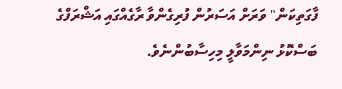ފާގަތިކަން" ވަރަށް އަސަރުން ފުރިގެންވާ ރާގެއްގައި އަޝްރަފްގެ ބަސްކޮޅު ނިންމަވާލީ މިހިސާބުންނެވެ.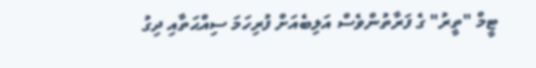ޓީމް "ތީރު" ގެ ފަރާތުންވެސް އަލިބެއަށް ފުރިހަމަ ސިއްޙަތާއި ދިގު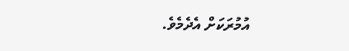އުމުރަކަށް އެދެމެވެ.